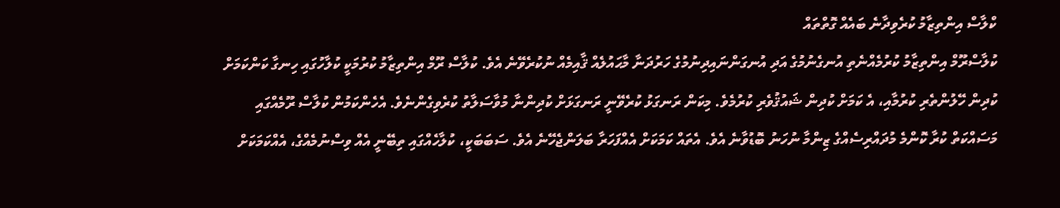ކްލާސް އިންތިޒާމު ކުރެވިދާނެ ބައެއް ގޮތްތައް
ކުލާސްރޫމް އިންތިޒާމު ކުރުމެއްނެތި އުނގެނުމުގެ އަދި އުނގަންނައިދިނުމުގެ ހަރުދަނާ މާޙައުލެއް ޤާއިމެއް ނުކުރެވޭނެ އެވެ. ކުލާސް ރޫމް އިންތިޒާމު ކުރުމަކީ ކުލާހުގައި ހިނގާ ކަންކަމަށް ކުދިން ހޭލުންތެރި ކުރުމާއި، އެ ކަމަށް ކުދިން ޝައުޤުވެރި ކުރުމެވެ. މިކަން ރަނގަޅު ކުރެވޭނީ ރަނގަޅަށް ކުދިންނާ މުވާސަލާތު ކުރެވިގެންނެވެ. އެހެންކަމުން ކުލާސް ރޫމެއްގައި މަސައްކަތް ކުރާ ކޮންމެ މުދައްރިސެއްގެ ޒިންމާ ނުހަނު ބޮޑުވާނެ އެވެ. އެތައް ކަމަކަށް އެއްފަހަރާ ބަލަންޖެހޭނެ އެވެ. ސަބަބަކީ، ކުލާހެއްގައި ތިބޭނީ އެއް ވިސްނުމެއްގެ، އެއްކަމަކަށް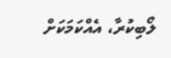ލޯބިކުރާ، އެއްކަމަކަށް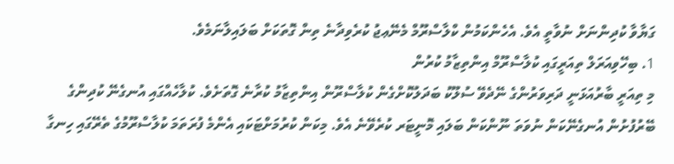ގަޔާވާ ކުދިންނަށް ނުވާތީ އެވެ. އެހެންކަމުން ކްލާސްރޫމް މެނޭޢޖު ކުރެވިދާނެ ތިން ގޮތަކަށް ބަލައިލާނަމެވެ.
1. ބިހޭވިއަރަލް ތިއަރީގައި ކުލާސްރޫމް އިންތިޒާމު ކުރުން
މި ތިއަރީ ބާރުއަޅަނީ ދަރިވަރުންގެ ނޭދެވޭ ސުލޫކު ބަދަލުކޮށްގެން ކުލާސްރޫން އިންތިޒާމު ކުރާނެ ގޮތަށެވެ. ކުލާހެއްގައި އުނގެނޭ ކުދިންގެ ބޭރުފުށުން އުނގެނޭކަން ނުވަތަ ނޫންކަން ބަލައި މޮނީޓަރ ކުރެވޭނެ އެވެ. މިކަން ކުރުމަށްޓަކައި އެންމެ ފުރަތަމަ ކުލާސްރޫމުގެ ތެރޭގައި ހިނގާ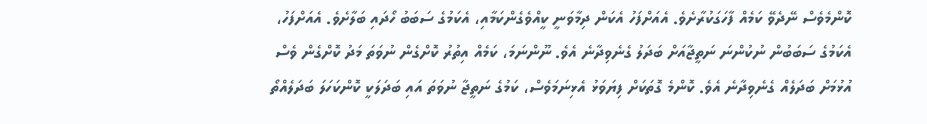ކޮންމެވެސް ނޭދެވޭ ކަމެއް ފާހަގަކުރާށެވެ. އެއަށްފަހު އެކަން ދިމާވަނީ ކީއްވެގެންކަމާއި، އެކަމުގެ ސަބަބު ހޯދައި ބަލާށެވެ. އެއަށްފަހު، އެކަމުގެ ސަބަބުން ނުކުންނަ ނަތީޖާއަށް ބަދަލު ގެނެވިދާނެ އެވެ. ނޫންނަމަ، ކަމެއް އިތުރު ކޮށްގެން ނުވަތަ މަދު ކޮށްގެން ވެސް އުޅުމަށް ބަދަލެއް ގެނެވިދާނެ އެވެ. ކޮންމެ ގޮތަކަށް ފިޔަވަޅު އެޅިނަމަވެސް، ކަމުގެ ނަތީޖާ ނުވަތަ އައި ބަދަލަކީ ކޮންކަހަލަ ބަދަލެއްތޯ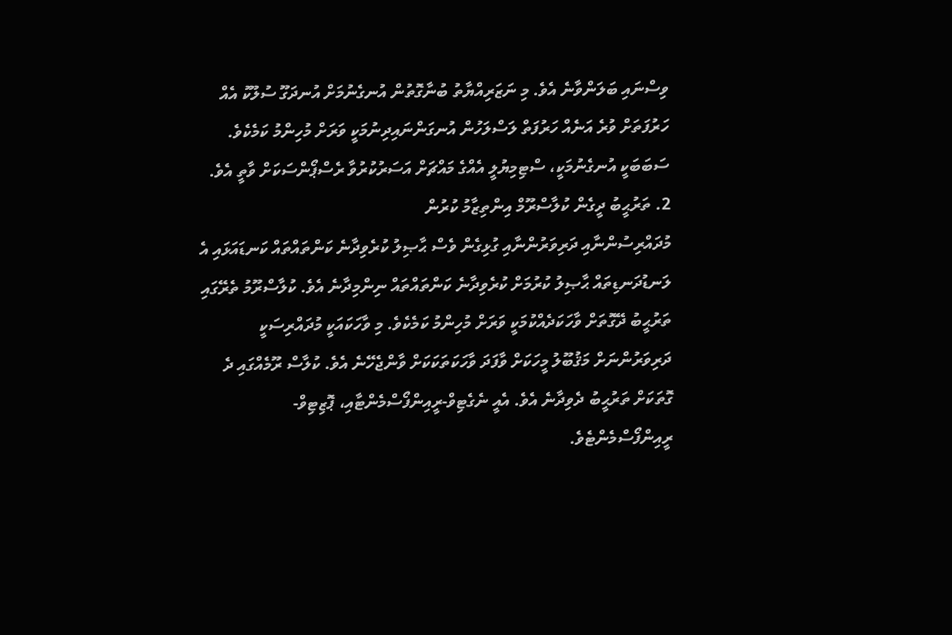ވިސްނައި ބަލަންވާނެ އެވެ. މި ނަޒަރިއްޔާތު ބުނާގޮތުން އުނގެނުމަށް އުނދަގޫ ސުލޫކު އެއް ހަރުފަތަށް ވުރެ އަނެއް ހަރުފަތް ލަސްލަހުން އުނގަންނައިދިނުމަކީ ވަރަށް މުހިންމު ކަމެކެވެ. ސަބަބަކީ އުނގެނުމަކީ، ސްޓިމިޔުލީ އެއްގެ މައްޗަށް އަސަރުކުރުވާ ރެސްޕޯންސަކަށް ވާތީ އެވެ.
2. ތަރުޙީބު ދީގެން ކުލާސްރޫމް އިންތިޒާމު ކުރުން
މުދައްރިސުންނާއި ދަރިވަރުންނާއި ގުޅިގެން ވެސް ޙާޞިލު ކުރެވިދާނެ ކަންތައްތައް ކަނޑައަޅައި އެ ލަނޑުދަނޑިތައް ޙާޞިލު ކުރުމަށް ކުރެވިދާނެ ކަންތައްތައް ނިންމިދާނެ އެވެ. ކުލާސްރޫމު ތެރޭގައި ތަރުޙީބު ދޭގޮތަށް ވާހަކަދެއްކުމަކީ ވަރަށް މުހިންމު ކަމެކެވެ. މި ވާހަކައަކީ މުދައްރިސަކީ ދަރިވަރުންނަށް މަޤުބޫލު މީހަކަށް ވާފަދަ ވާހަކަތަކަކަށް ވާންޖެހޭނެ އެވެ. ކުލާސް ރޫމެއްގައި ދެ ގޮތަކަށް ތަރުޙީބު ދެވިދާނެ އެވެ. އެއީ ނެގެޓިވް-ރީއިންފޯސްމެންޓާއި، ޕޮޒިޓިވް-ރީއިންފޯސްމެންޓެވެ.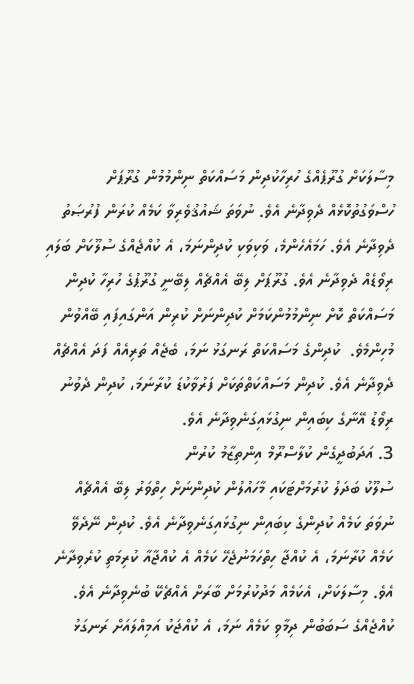މިސާލަކަށް ގުރޫޕެއްގެ ހުރިހާކުދިން މަސައްކަތް ނިންމުމުން ގުރޫޕަށް ހުސްވަގުތުކޮޅެއް ދެވިދާނެ އެވެ. ނުވަތަ ޝައުޤުވެރިވާ ކަމެއް ކުރަން ފުރުޞަތު ދެވިދާނެ އެވެ. ހަމައެހެންމެ، ވަކިވަކި ކުދިންނަމަ، އެ ކުއްޖެއްގެ ސުލޫކަށް ބަލައި ރިވޯޑެއް ދެވިދާނެ އެވެ. ގުރޫޕަށް ލިބޭ އެއްޗެއް ލިބޭނީ ގުރޫޕުގެ ހުރިހާ ކުދިން މަސައްކަތް ކޮށް ނިންމުމުންކަމަށް ކުދިންނަށް ކުރިން އަންގައިފައި ބޭއްވުން މުހިންމެވެ.  ކުދިންގެ މަސައްކަތް ރަނގަޅު ނަމަ، ބެޖެއް ތަރިއެއް ފަދަ އެއްޗެއް ދެވިދާނެ އެވެ. ކުދިން މަސައްކަތްތަކަށް ފަރުވާކުޑަ ކުރާނަމަ، ކުދިން ދެވުނު ރިވޯޑު އޭނާގެ ކިބައިން ނިގުޅައިގަނެވިދާނެ އެވެ.
3. އަދަބުދީގެން ކުލާސްރޫމް އިންތިޒާމު ކުރުން
ސުލޫކު ބަދަލު ކުރުމަށްޓަކައި މާހައުލުން ކުދިންނަށް ހިތްވަރު ލިބޭ އެއްޗެއް ނުވަތަ ކަމެއް ކުދިންގެ ކިބައިން ނިގުޅައިގަނެވިދާނެ އެވެ. ކުދިން ނޭދެވޭ ކަމެއް ކުރާނަމަ، އެ ކުއްޖާ ހިތްހަމަނުޖެހޭ ކަމެއް އެ ކުއްޖާއާ ކުރިމަތި ކުރެވިދާނެ އެވެ. މިސާލަކަށް، އެކަމެއް މަދުކުރުމަށް ބާރަށް އެއްޗެކޭ ބުނެވިދާނެ އެވެ. ކުއްޖެއްގެ ސަބަބުން ދިމާވި ކަމެއް ނަމަ، އެ ކުއްޖަކު އަމިއްލައަށް ރަނގަޅު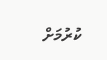ކުރުމަށް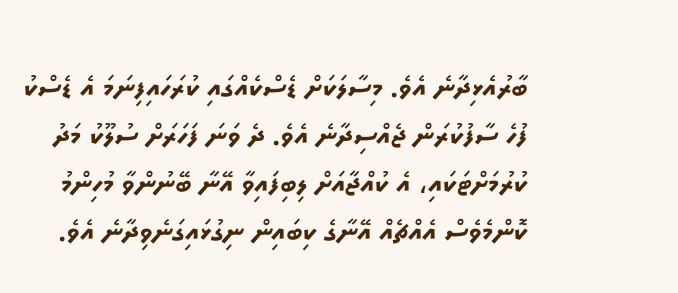ބާރުއެޅިދާނެ އެވެ. މިސާލަކަށް ޑެސްކެއްގައި ކުރަހައިފިނަމަ އެ ޑެސްކު ފުހެ ސާފުކުރަން ޖެއްސިދާނެ އެވެ. ދެ ވަނަ ފަހަރަށް ސުލޫކު މަދު ކުރުމަށްޓަކައި، އެ ކުއްޖާއަށް ލިބިފައިވާ އޭނާ ބޭނުންވާ މުހިންމު ކޮންމެވެސް އެއްޗެއް އޭނާގެ ކިބައިން ނިގުޅައިގަނެވިދާނެ އެވެ.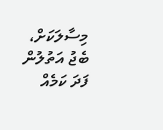މިސާލަކަށް، ބެޖު އަތުލުން ފަދަ ކަމެއް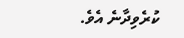ކުރެވިދާނެ އެވެ.